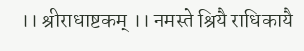।। श्रीराधाष्टकम् ।। नमस्ते श्रियै राधिकायै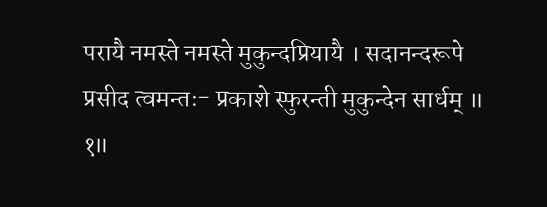परायै नमस्ते नमस्ते मुकुन्दप्रियायै । सदानन्दरूपे प्रसीद त्वमन्तः- प्रकाशे स्फुरन्ती मुकुन्देन सार्धम् ॥ १॥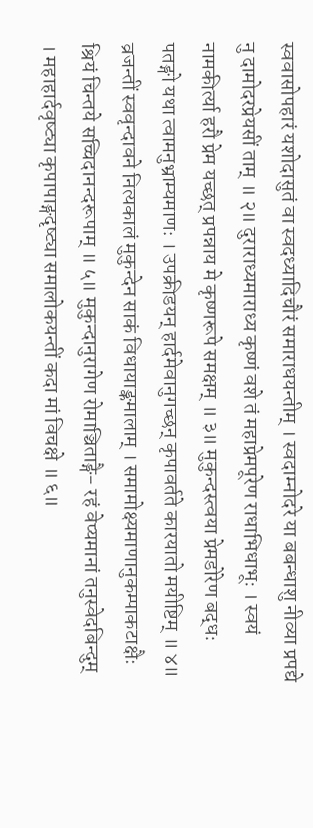स्ववासोपहारं यशोदासुतं वा स्वदध्यादिचौरं समाराधयन्तीम् । स्वदाम्नोदरे या बबन्धाशु नीव्या प्रपद्ये नु दामोदरप्रेयसीं ताम् ॥ २॥ दुराराध्यमाराध्य कृष्णं वशे तं महाप्रेमपूरेण राधाभिधाभूः । स्वयं नामकीर्त्या हरौ प्रेम यच्छत् प्रपन्नाय मे कृष्णरूपे समक्षम् ॥ ३॥ मुकुन्दस्त्वया प्रेमडोरेण बद्धः पतङ्गो यथा त्वामनुभ्राम्यमाणः । उपक्रीडयन् हार्दमेवानुगच्छन् कृपावर्तते कारयातो मयीष्टिम् ॥ ४॥ व्रजन्तीं स्ववृन्दावने नित्यकालं मुकुन्देन साकं विधायाङ्कमालाम् । समामोक्ष्यमाणानुकम्पाकटाक्षैः श्रियं चिन्तये सच्चिदानन्दरूपाम् ॥ ५॥ मुकुन्दानुरागेण रोमाञ्चिताङ्गै- रहं वेप्यमानां तनुस्वेदबिन्दुम् । महाहार्दवृष्ट्या कृपापाङ्गदृष्ट्या समालोकयन्तीं कदा मां विचक्षे ॥ ६॥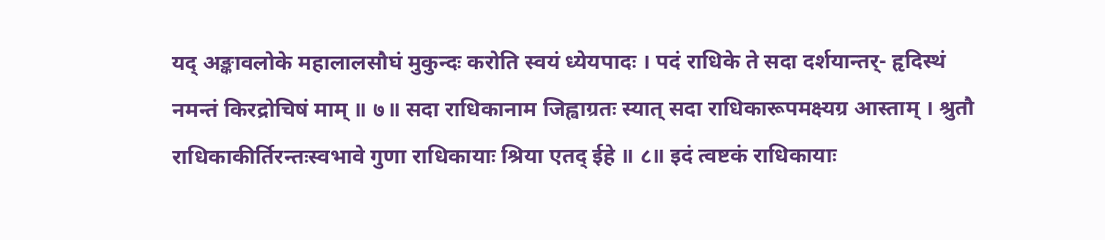यद् अङ्कावलोके महालालसौघं मुकुन्दः करोति स्वयं ध्येयपादः । पदं राधिके ते सदा दर्शयान्तर्- हृदिस्थं नमन्तं किरद्रोचिषं माम् ॥ ७॥ सदा राधिकानाम जिह्वाग्रतः स्यात् सदा राधिकारूपमक्ष्यग्र आस्ताम् । श्रुतौ राधिकाकीर्तिरन्तःस्वभावे गुणा राधिकायाः श्रिया एतद् ईहे ॥ ८॥ इदं त्वष्टकं राधिकायाः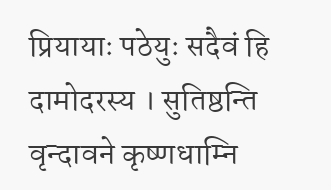प्रियायाः पठेयुः सदैवं हि दामोदरस्य । सुतिष्ठन्ति वृन्दावने कृष्णधाम्नि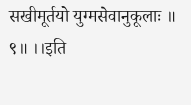सखीमूर्तयो युग्मसेवानुकूलाः ॥ ९॥ ।।इति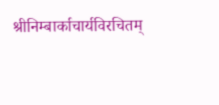श्रीनिम्बार्काचार्यविरचितम्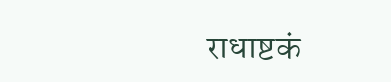राधाष्टकं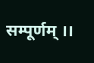सम्पूर्णम् ।।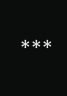***